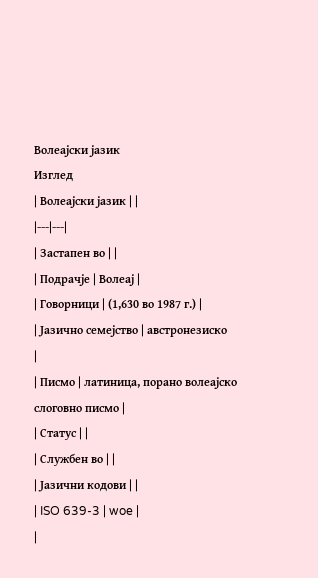Волеајски јазик
Изглед
| Волеајски јазик | |
|---|---|
| Застапен во | |
| Подрачје | Волеај |
| Говорници | (1,630 во 1987 г.) |
| Јазично семејство | австронезиско
|
| Писмо | латиница, порано волеајско слоговно писмо |
| Статус | |
| Службен во | |
| Јазични кодови | |
| ISO 639-3 | woe |
|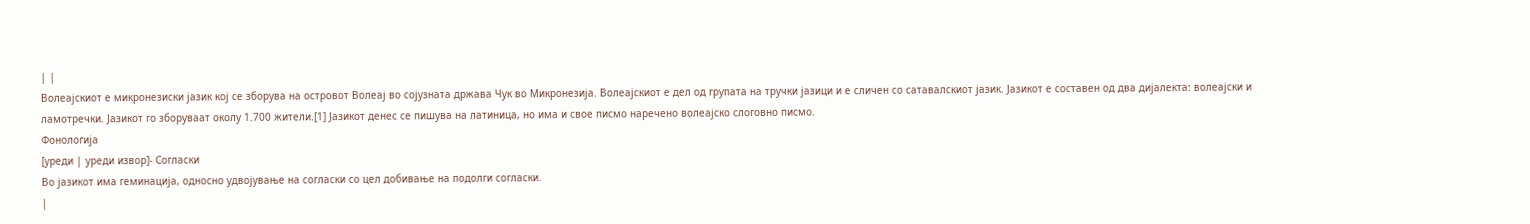| |
Волеајскиот е микронезиски јазик кој се зборува на островот Волеај во сојузната држава Чук во Микронезија. Волеајскиот е дел од групата на тручки јазици и е сличен со сатавалскиот јазик. Јазикот е составен од два дијалекта: волеајски и ламотречки. Јазикот го зборуваат околу 1.700 жители.[1] Јазикот денес се пишува на латиница, но има и свое писмо наречено волеајско слоговно писмо.
Фонологија
[уреди | уреди извор]- Согласки
Во јазикот има геминација, односно удвојување на согласки со цел добивање на подолги согласки.
|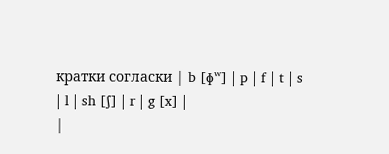кратки согласки | b [ɸʷ] | p | f | t | s | l | sh [ʃ] | r | g [x] |
|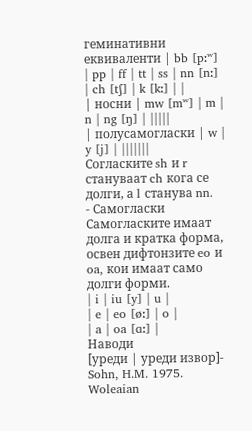геминативни еквиваленти | bb [pːʷ] | pp | ff | tt | ss | nn [nː] | ch [tʃ] | k [kː] | |
| носни | mw [mʷ] | m | n | ng [ŋ] | |||||
| полусамогласки | w | y [j] | |||||||
Согласките sh и r стануваат ch кога се долги, а l станува nn.
- Самогласки
Самогласките имаат долга и кратка форма, освен дифтонзите eo и oa, кои имаат само долги форми.
| i | iu [y] | u |
| e | eo [øː] | o |
| a | oa [ɑː] |
Наводи
[уреди | уреди извор]- Sohn, H.M. 1975. Woleaian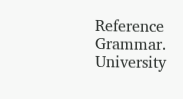Reference Grammar. University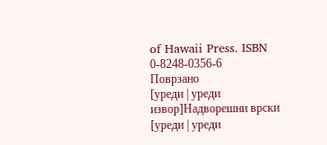of Hawaii Press. ISBN 0-8248-0356-6
Поврзано
[уреди | уреди извор]Надворешни врски
[уреди | уреди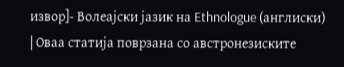извор]- Волеајски јазик на Ethnologue (англиски)
| Оваа статија поврзана со австронезиските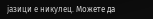јазици е никулец. Можете да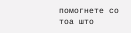помогнете со тоа што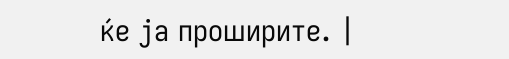ќе ја проширите. |